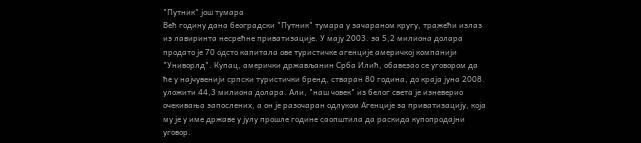"Путник" још тумара
Већ годину дана београдски "Путник" тумара у зачараном кругу, тражећи излаз из лавиринта несрећне приватизације. У мају 2003. за 5,2 милиона долара продато је 70 одсто капитала ове туристичке агенције америчкој компанији "Униворлд". Купац, амерички држављанин Срба Илић, обавезао се уговором да ће у најчувенији српски туристички бренд, стваран 80 година, до краја јуна 2008. уложити 44,3 милиона долара. Али, "наш човек" из белог света је изневерио очекивања запослених, а он је разочаран одлуком Агенције за приватизацију, која му је у име државе у јулу прошле године саопштила да раскида купопродајни уговор.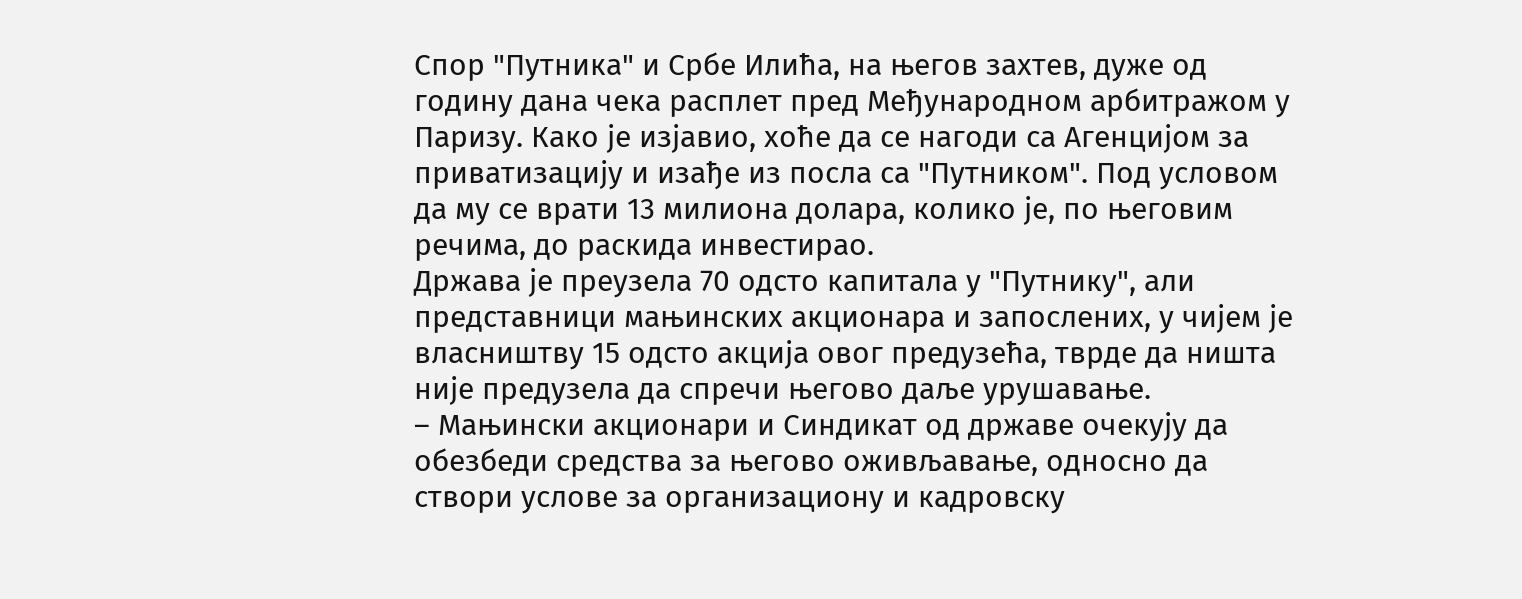Спор "Путника" и Србе Илића, на његов захтев, дуже од годину дана чека расплет пред Међународном арбитражом у Паризу. Како је изјавио, хоће да се нагоди са Агенцијом за приватизацију и изађе из посла са "Путником". Под условом да му се врати 13 милиона долара, колико је, по његовим речима, до раскида инвестирао.
Држава је преузела 70 одсто капитала у "Путнику", али представници мањинских акционара и запослених, у чијем је власништву 15 одсто акција овог предузећа, тврде да ништа није предузела да спречи његово даље урушавање.
– Мањински акционари и Синдикат од државе очекују да обезбеди средства за његово оживљавање, односно да створи услове за организациону и кадровску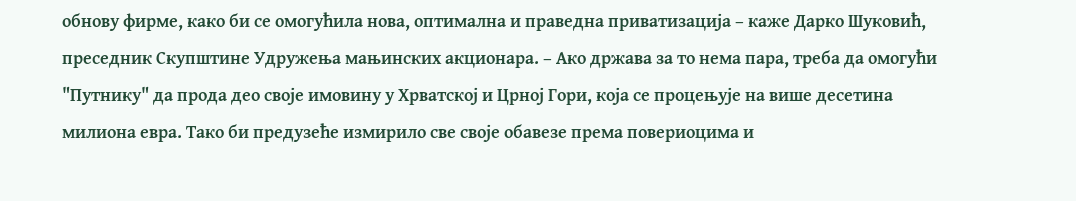обнову фирме, како би се омогућила нова, оптимална и праведна приватизација – каже Дарко Шуковић, преседник Скупштине Удружења мањинских акционара. – Ако држава за то нема пара, треба да омогући "Путнику" да прода део своје имовину у Хрватској и Црној Гори, која се процењује на више десетина милиона евра. Тако би предузеће измирило све своје обавезе према повериоцима и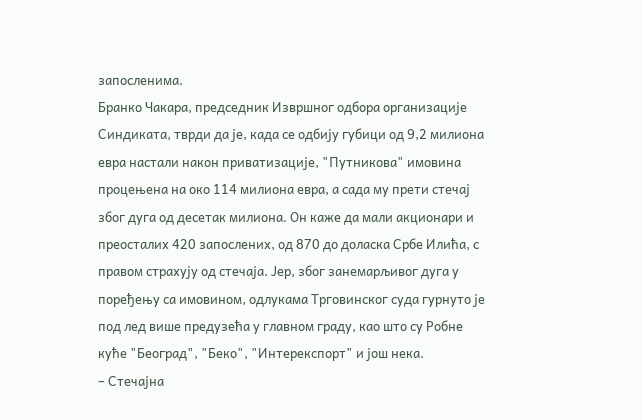запосленима.
Бранко Чакара, председник Извршног одбора организације Синдиката, тврди да је, када се одбију губици од 9,2 милиона евра настали након приватизације, "Путникова" имовина процењена на око 114 милиона евра, а сада му прети стечај због дуга од десетак милиона. Он каже да мали акционари и преосталих 420 запослених, од 870 до доласка Србе Илића, с правом страхују од стечаја. Јер, због занемарљивог дуга у поређењу са имовином, одлукама Трговинског суда гурнуто је под лед више предузећа у главном граду, као што су Робне куће "Београд", "Беко", "Интерекспорт" и још нека.
– Стечајна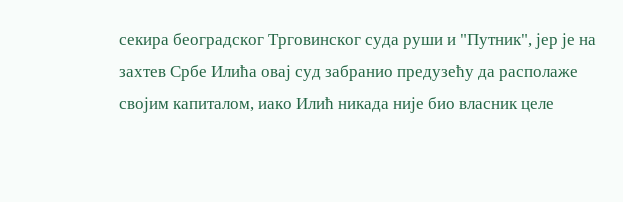секира београдског Трговинског суда руши и "Путник", јер је на захтев Србе Илића овај суд забранио предузећу да располаже својим капиталом, иако Илић никада није био власник целе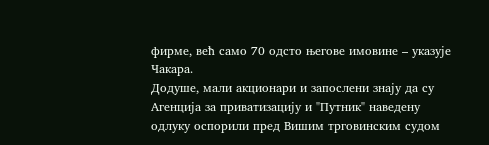фирме, већ само 70 одсто његове имовине – указује Чакара.
Додуше, мали акционари и запослени знају да су Агенција за приватизацију и "Путник" наведену одлуку оспорили пред Вишим трговинским судом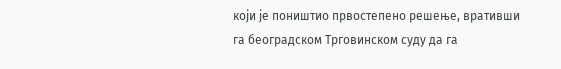који је поништио првостепено решење, вративши га београдском Трговинском суду да га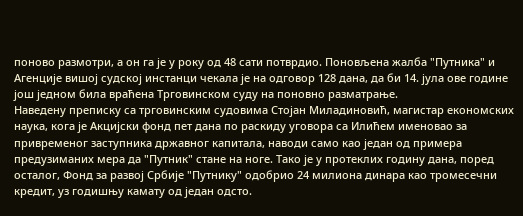поново размотри, а он га је у року од 48 сати потврдио. Поновљена жалба "Путника" и Агенције вишој судској инстанци чекала је на одговор 128 дана, да би 14. јула ове године још једном била враћена Трговинском суду на поновно разматрање.
Наведену преписку са трговинским судовима Стојан Миладиновић, магистар економских наука, кога је Акцијски фонд пет дана по раскиду уговора са Илићем именовао за привременог заступника државног капитала, наводи само као један од примера предузиманих мера да "Путник" стане на ноге. Тако је у протеклих годину дана, поред осталог, Фонд за развој Србије "Путнику" одобрио 24 милиона динара као тромесечни кредит, уз годишњу камату од један одсто.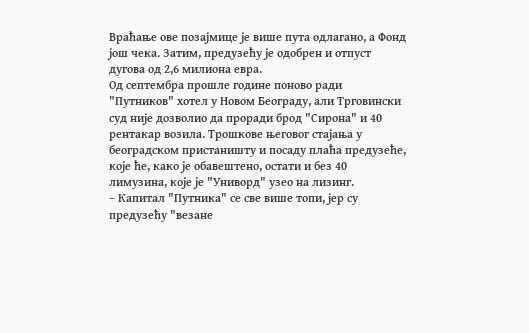Враћање ове позајмице је више пута одлагано, а Фонд још чека. Затим, предузећу је одобрен и отпуст дугова од 2,6 милиона евра.
Од септембра прошле године поново ради "Путников" хотел у Новом Београду, али Трговински суд није дозволио да проради брод "Сирона" и 40 рентакар возила. Трошкове његовог стајања у београдском пристаништу и посаду плаћа предузеће, које ће, како је обавештено, остати и без 40 лимузина, које је "Униворд" узео на лизинг.
– Капитал "Путника" се све више топи, јер су предузећу "везане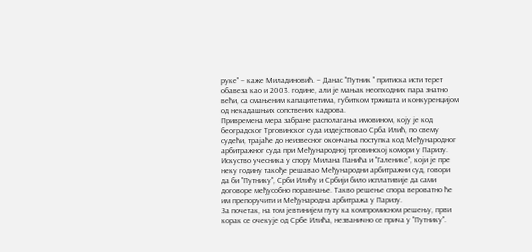руке" – каже Миладиновић. – Данас "Путник " притиска исти терет обавеза као и 2003. године, али је мањак неопходних пара знатно већи, са смањеним капацитетима, губитком тржишта и конкуренцијом од некадашњих сопствених кадрова.
Привремена мера забране располагања имовином, коју је код београдског Трговинског суда издејствовао Срба Илић, по свему судећи, трајаће до неизвесног окончања поступка код Међународног арбитражног суда при Међународној трговинској комори у Паризу. Искуство учесника у спору Милана Панића и "Галенике", који је пре неку годину такође решавао Међународни арбитражни суд, говори да би "Путнику", Срби Илићу и Србији било исплативије да сами договоре међусобно поравнање. Такво решење спора вероватно ће им препоручити и Међународна арбитража у Паризу.
За почетак, на том јевтинијем путу ка компромисном решењу, први корак се очекује од Србе Илића, незванично се прича у "Путнику".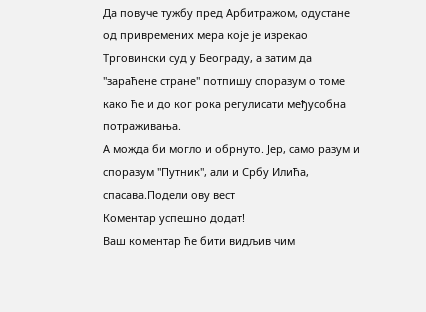Да повуче тужбу пред Арбитражом, одустане од привремених мера које је изрекао Трговински суд у Београду, а затим да "зараћене стране" потпишу споразум о томе како ће и до ког рока регулисати међусобна потраживања.
А можда би могло и обрнуто. Јер, само разум и споразум "Путник", али и Србу Илића, спасава.Подели ову вест
Комeнтар успeшно додат!
Ваш комeнтар ћe бити видљив чим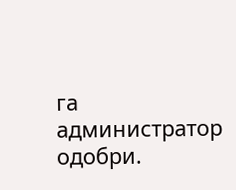га администратор одобри.